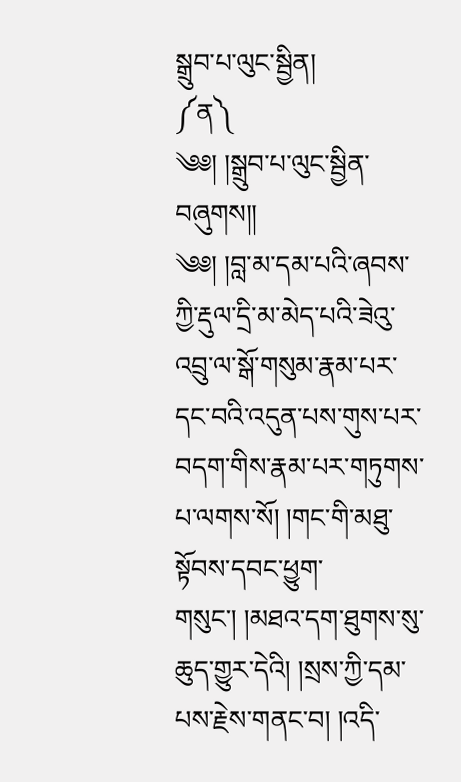སྒྲུབ་པ་ལུང་སྦྱིན།
༼ན༽
༄༅། །སྒྲུབ་པ་ལུང་སྦྱིན་བཞུགས།།
༄༅། །བླ་མ་དམ་པའི་ཞབས་ཀྱི་རྡུལ་དྲི་མ་མེད་པའི་ཟེའུ་འབྲུ་ལ་སྒོ་གསུམ་རྣམ་པར་དང་བའི་འདུན་པས་གུས་པར་བདག་གིས་རྣམ་པར་གཏུགས་པ་ལགས་སོ། །གང་གི་མཐུ་སྟོབས་དབང་ཕྱུག་གསུང་། །མཐའ་དག་ཐུགས་སུ་ཆུད་གྱུར་དེའི། །སྲས་ཀྱི་དམ་པས་རྗེས་གནང་བ། །འདི་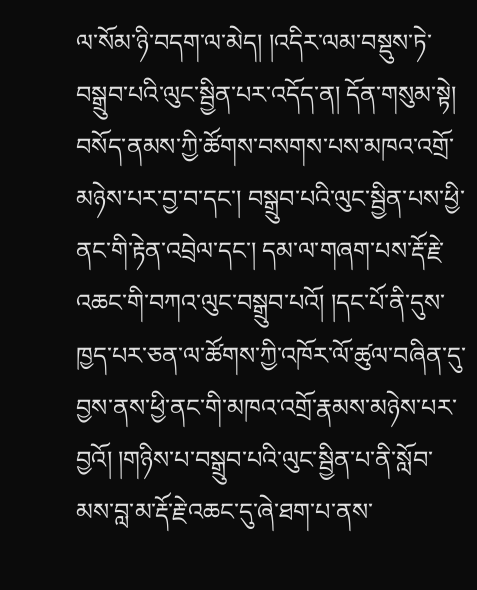ལ་སོམ་ཉི་བདག་ལ་མེད། །འདིར་ལམ་བསྡུས་ཏེ་བསྒྲུབ་པའི་ལུང་སྦྱིན་པར་འདོད་ན། དོན་གསུམ་སྟེ། བསོད་ནམས་ཀྱི་ཚོགས་བསགས་པས་མཁའ་འགྲོ་མཉེས་པར་བྱ་བ་དང་། བསྒྲུབ་པའི་ལུང་སྦྱིན་པས་ཕྱི་ནང་གི་རྟེན་འབྲེལ་དང་། དམ་ལ་གཞག་པས་རྡོ་རྗེ་འཆང་གི་བཀའ་ལུང་བསྒྲུབ་པའོ། །དང་པོ་ནི་དུས་ཁྱད་པར་ཅན་ལ་ཚོགས་ཀྱི་འཁོར་ལོ་ཚུལ་བཞིན་དུ་བྱས་ནས་ཕྱི་ནང་གི་མཁའ་འགྲོ་རྣམས་མཉེས་པར་བྱའོ། །གཉིས་པ་བསྒྲུབ་པའི་ལུང་སྦྱིན་པ་ནི་སློབ་མས་བླ་མ་རྡོ་རྗེ་འཆང་དུ་ཞེ་ཐག་པ་ནས་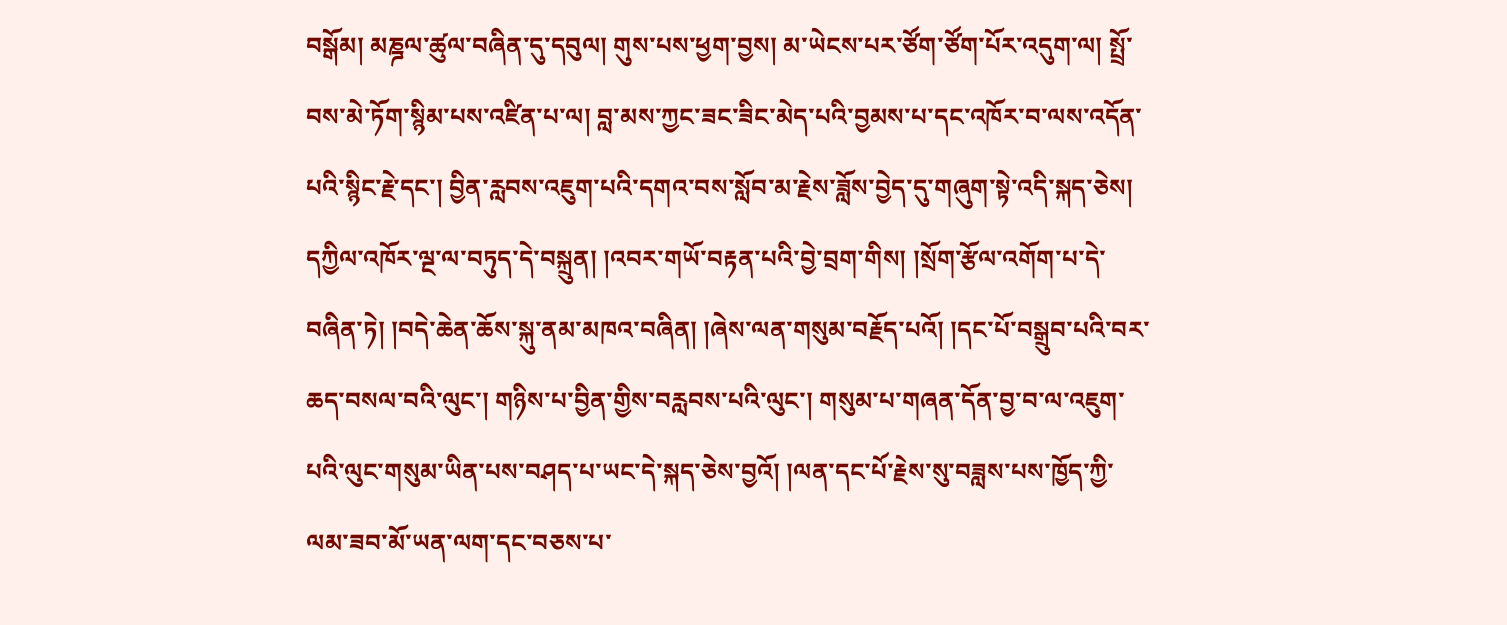བསྒོམ། མཎྜལ་ཚུལ་བཞིན་དུ་དབུལ། གུས་པས་ཕྱག་བྱས། མ་ཡེངས་པར་ཙོག་ཙོག་པོར་འདུག་ལ། སྤྲོ་བས་མེ་ཏོག་སྙིམ་པས་འཛིན་པ་ལ། བླ་མས་ཀྱང་ཟང་ཟིང་མེད་པའི་བྱམས་པ་དང་འཁོར་བ་ལས་འདོན་པའི་སྙིང་རྗེ་དང་། བྱིན་རླབས་འཇུག་པའི་དགའ་བས་སློབ་མ་རྗེས་ཟློས་བྱེད་དུ་གཞུག་སྟེ་འདི་སྐད་ཅེས། དཀྱིལ་འཁོར་ལྔ་ལ་བཏུད་དེ་བསྐྲུན། །འབར་གཡོ་བརྟན་པའི་བྱེ་བྲག་གིས། །སྲོག་རྩོལ་འགོག་པ་དེ་བཞིན་ཏེ། །བདེ་ཆེན་ཆོས་སྐུ་ནམ་མཁའ་བཞིན། །ཞེས་ལན་གསུམ་བརྗོད་པའོ། །དང་པོ་བསྒྲུབ་པའི་བར་ཆད་བསལ་བའི་ལུང་། གཉིས་པ་བྱིན་གྱིས་བརླབས་པའི་ལུང་། གསུམ་པ་གཞན་དོན་བྱ་བ་ལ་འཇུག་པའི་ལུང་གསུམ་ཡིན་པས་བཤད་པ་ཡང་དེ་སྐད་ཅེས་བྱའོ། །ལན་དང་པོ་རྗེས་སུ་བཟླས་པས་ཁྱོད་ཀྱི་ལམ་ཟབ་མོ་ཡན་ལག་དང་བཅས་པ་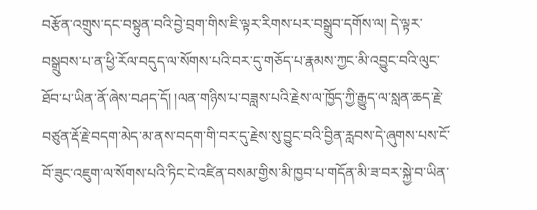བརྩོན་འགྲུས་དང་བསྟུན་བའི་བྱེ་བྲག་གིས་ཇི་ལྟར་རིགས་པར་བསྒྲུབ་དགོས་ལ། དེ་ལྟར་བསྒྲུབས་པ་ན་ཕྱི་རོལ་བདུད་ལ་སོགས་པའི་བར་དུ་གཅོད་པ་རྣམས་ཀྱང་མི་འབྱུང་བའི་ལུང་ཐོབ་པ་ཡིན་ནོ་ཞེས་བཤད་དོ། །ལན་གཉིས་པ་བཟླས་པའི་རྗེས་ལ་ཁྱོད་ཀྱི་རྒྱུད་ལ་སླན་ཆད་རྗེ་བཙུན་རྡོ་རྗེ་བདག་མེད་མ་ནས་བདག་གི་བར་དུ་རྗེས་སུ་བྱུང་བའི་བྱིན་རླབས་དེ་ཞུགས་པས་ངོ་བོ་ཟུང་འཇུག་ལ་སོགས་པའི་ཏིང་ངེ་འཛིན་བསམ་གྱིས་མི་ཁྱབ་པ་གདོན་མི་ཟ་བར་སྐྱེ་བ་ཡིན་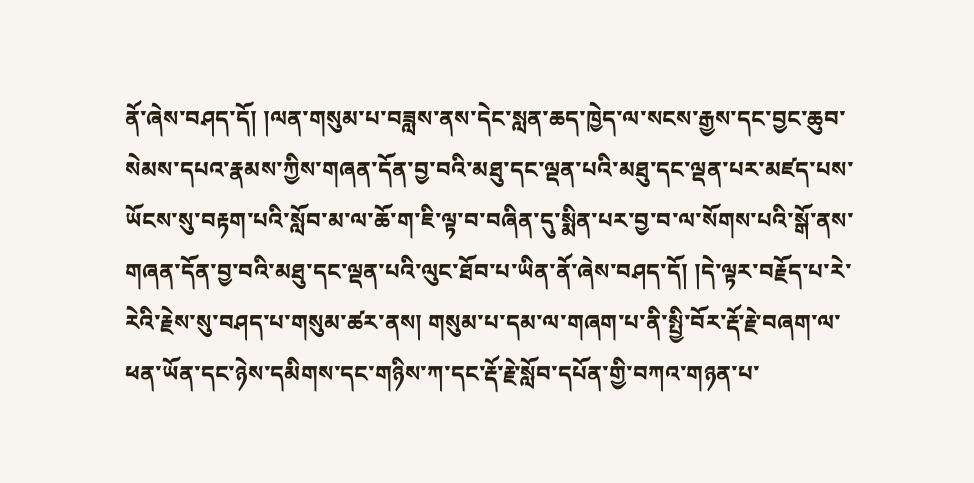ནོ་ཞེས་བཤད་དོ། །ལན་གསུམ་པ་བཟླས་ནས་དེང་སླན་ཆད་ཁྱེད་ལ་སངས་རྒྱས་དང་བྱང་ཆུབ་སེམས་དཔའ་རྣམས་ཀྱིས་གཞན་དོན་བྱ་བའི་མཐུ་དང་ལྡན་པའི་མཐུ་དང་ལྡན་པར་མཛད་པས་ཡོངས་སུ་བརྟག་པའི་སློབ་མ་ལ་ཆོ་ག་ཇི་ལྟ་བ་བཞིན་དུ་སྨིན་པར་བྱ་བ་ལ་སོགས་པའི་སྒོ་ནས་གཞན་དོན་བྱ་བའི་མཐུ་དང་ལྡན་པའི་ལུང་ཐོབ་པ་ཡིན་ནོ་ཞེས་བཤད་དོ། །དེ་ལྟར་བརྗོད་པ་རེ་རེའི་རྗེས་སུ་བཤད་པ་གསུམ་ཚར་ནས། གསུམ་པ་དམ་ལ་གཞག་པ་ནི་སྤྱི་བོར་རྡོ་རྗེ་བཞག་ལ་ཕན་ཡོན་དང་ཉེས་དམིགས་དང་གཉིས་ཀ་དང་རྡོ་རྗེ་སློབ་དཔོན་གྱི་བཀའ་གཉན་པ་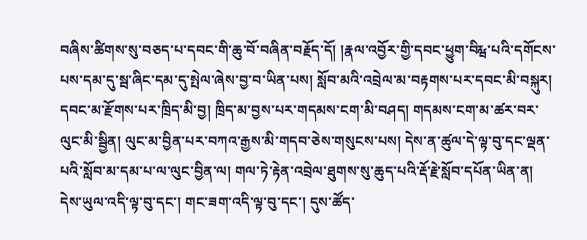བཞིས་ཚིགས་སུ་བཅད་པ་དབང་གི་ཆུ་བོ་བཞིན་བརྗོད་དོ། །རྣལ་འབྱོར་གྱི་དབང་ཕྱུག་བིརྺ་པའི་དགོངས་པས་དམ་དུ་སྦ་ཞིང་དམ་དུ་སྤེལ་ཞེས་བྱ་བ་ཡིན་པས། སློབ་མའི་འབྲེལ་མ་བརྟགས་པར་དབང་མི་བསྐུར། དབང་མ་རྫོགས་པར་ཁྲིད་མི་བྱ། ཁྲིད་མ་བྱས་པར་གདམས་ངག་མི་བཤད། གདམས་ངག་མ་ཚར་བར་ལུང་མི་སྦྱིན། ལུང་མ་བྱིན་པར་བཀའ་རྒྱས་མི་གདབ་ཅེས་གསུངས་པས། དེས་ན་ཚུལ་དེ་ལྟ་བུ་དང་ལྡན་པའི་སློབ་མ་དམ་པ་ལ་ལུང་བྱིན་ལ། གལ་ཏེ་རྟེན་འབྲེལ་ཐུགས་སུ་ཆུད་པའི་རྡོ་རྗེ་སློབ་དཔོན་ཡིན་ན། དེས་ཡུལ་འདི་ལྟ་བུ་དང་། གང་ཟག་འདི་ལྟ་བུ་དང་། དུས་ཚོད་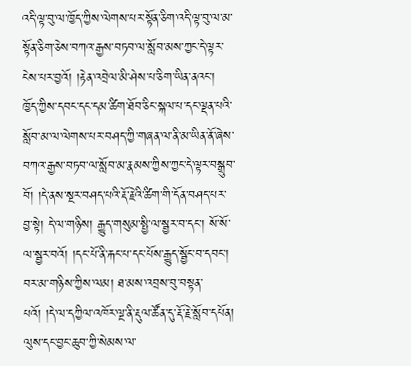འདི་ལྟ་བུ་ལ་ཁྱོད་ཀྱིས་ལེགས་པར་སྟོན་ཅིག་འདི་ལྟ་བུ་ལ་མ་སྟོན་ཅིག་ཅེས་བཀའ་རྒྱས་བཏབ་ལ་སློབ་མས་ཀྱང་དེ་ལྟར་ངེས་པར་བྱའོ། །རྟེན་འབྲེལ་མི་ཤེས་པ་ཅིག་ཡིན་ནའང་། ཁྱོད་ཀྱིས་དབང་དང་དམ་ཚིག་ཐོབ་ཅིང་སྐལ་པ་དང་ལྡན་པའི་སློབ་མ་ལ་ལེགས་པར་བཤད་ཀྱི་གཞན་ལ་ནི་མ་ཡིན་ནོ་ཞེས་བཀའ་རྒྱས་བཏབ་ལ་སློབ་མ་རྣམས་ཀྱིས་ཀྱང་དེ་ལྟར་བསྒྲུབ་བོ། །དེ་ནས་སྔར་བཤད་པའི་རྡོ་རྗེའི་ཚིག་གི་དོན་བཤད་པར་བྱ་སྟེ། དེ་ལ་གཉིས། རྒྱུད་གསུམ་སྤྱི་ལ་སྦྱར་བ་དང་། སོ་སོ་ལ་སྦྱར་བའོ། །དང་པོ་ནི་རྐང་པ་དང་པོས་རྒྱུད་སྦྱོང་བ་དབང་། བར་མ་གཉིས་ཀྱིས་ལམ། ཐ་མས་འབྲས་བུ་བསྟན་པའོ། །དེ་ལ་དཀྱིལ་འཁོར་ལྔ་ནི་རྡུལ་ཚོན་དུ་རྡོ་རྗེ་སློབ་དཔོན། ལུས་དང་བྱང་ཆུབ་ཀྱི་སེམས་ལ་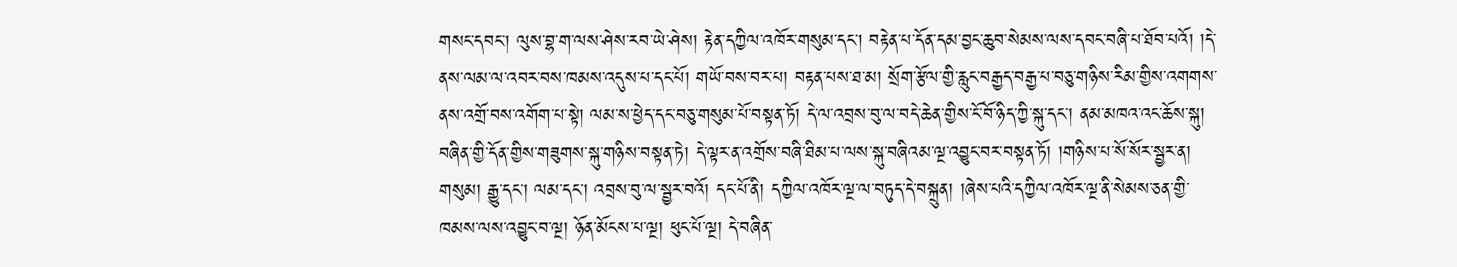གསང་དབང་། ལུས་བྷ་ག་ལས་ཤེས་རབ་ཡེ་ཤེས། རྟེན་དཀྱིལ་འཁོར་གསུམ་དང་། བརྟེན་པ་དོན་དམ་བྱང་ཆུབ་སེམས་ལས་དབང་བཞི་པ་ཐོབ་པའོ། །དེ་ནས་ལམ་ལ་འབར་བས་ཁམས་འདུས་པ་དང་པོ། གཡོ་བས་བར་པ། བརྟན་པས་ཐ་མ། སྲོག་རྩོལ་གྱི་རླུང་བརྒྱད་བརྒྱ་པ་བཅུ་གཉིས་རིམ་གྱིས་འགགས་ནས་འགྲོ་བས་འགོག་པ་སྟེ། ལམ་ས་ཕྱེད་དང་བཅུ་གསུམ་པོ་བསྟན་ཏོ། དེ་ལ་འབྲས་བུ་ལ་བདེ་ཆེན་གྱིས་ངོ་བོ་ཉིད་ཀྱི་སྐུ་དང་། ནམ་མཁའ་འང་ཆོས་སྐུ། བཞིན་གྱི་དོན་གྱིས་གཟུགས་སྐུ་གཉིས་བསྟན་ཏེ། དེ་ལྟར་ན་འགྲོས་བཞི་ཐིམ་པ་ལས་སྐུ་བཞིའམ་ལྔ་འབྱུང་བར་བསྟན་ཏོ། །གཉིས་པ་སོ་སོར་སྦྱར་ན། གསུམ། རྒྱུ་དང་། ལམ་དང་། འབྲས་བུ་ལ་སྦྱར་བའོ། དང་པོ་ནི། དཀྱིལ་འཁོར་ལྔ་ལ་བཏུད་དེ་བསྐྲུན། །ཞེས་པའི་དཀྱིལ་འཁོར་ལྔ་ནི་སེམས་ཅན་གྱི་ཁམས་ལས་འབྱུང་བ་ལྔ། ཉོན་མོངས་པ་ལྔ། ཕུང་པོ་ལྔ། དེ་བཞིན་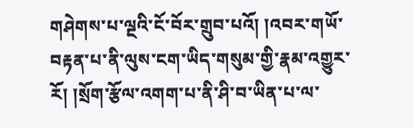གཤེགས་པ་ལྔའི་ངོ་བོར་གྲུབ་པའོ། །འབར་གཡོ་བརྟན་པ་ནི་ལུས་ངག་ཡིད་གསུམ་གྱི་རྣམ་འགྱུར་རོ། །སྲོག་རྩོལ་འགག་པ་ནི་ཤི་བ་ཡིན་པ་ལ་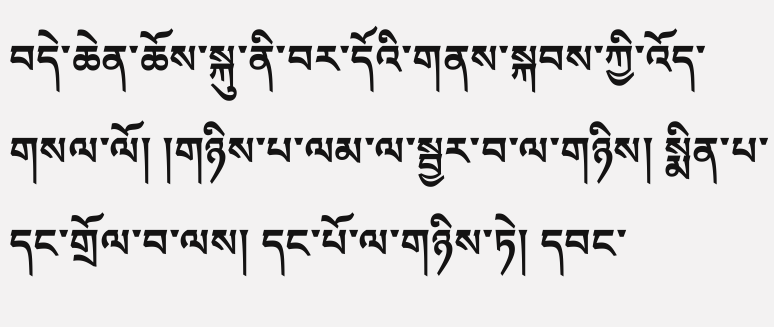བདེ་ཆེན་ཆོས་སྐུ་ནི་བར་དོའི་གནས་སྐབས་ཀྱི་འོད་གསལ་ལོ། །གཉིས་པ་ལམ་ལ་སྦྱར་བ་ལ་གཉིས། སྨིན་པ་དང་གྲོལ་བ་ལས། དང་པོ་ལ་གཉིས་ཏེ། དབང་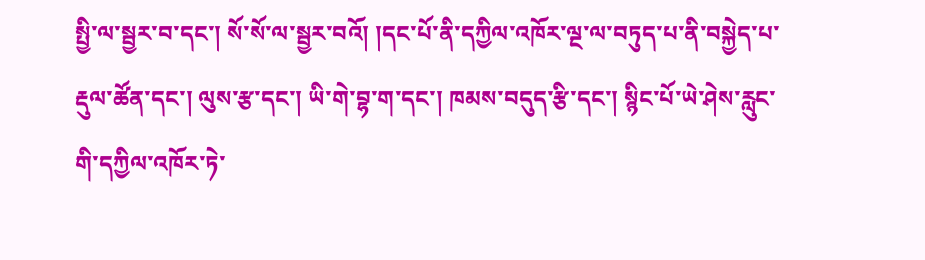སྤྱི་ལ་སྦྱར་བ་དང་། སོ་སོ་ལ་སྦྱར་བའོ། །དང་པོ་ནི་དཀྱིལ་འཁོར་ལྔ་ལ་བཏུད་པ་ནི་བསྐྱེད་པ་རྡུལ་ཚོན་དང་། ལུས་རྩ་དང་། ཡི་གེ་བྷ་ག་དང་། ཁམས་བདུད་རྩི་དང་། སྙིང་པོ་ཡེ་ཤེས་རླུང་གི་དཀྱིལ་འཁོར་ཏེ་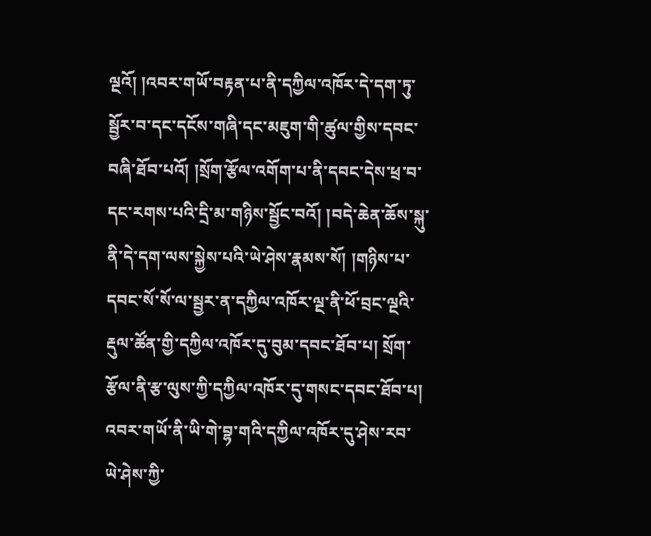ལྔའོ། །འབར་གཡོ་བརྟན་པ་ནི་དཀྱིལ་འཁོར་དེ་དག་ཏུ་སྦྱོར་བ་དང་དངོས་གཞི་དང་མཇུག་གི་ཚུལ་གྱིས་དབང་བཞི་ཐོབ་པའོ། །སྲོག་རྩོལ་འགོག་པ་ནི་དབང་དེས་ཕྲ་བ་དང་རགས་པའི་དྲི་མ་གཉིས་སྦྱོང་བའོ། །བདེ་ཆེན་ཆོས་སྐུ་ནི་དེ་དག་ལས་སྐྱེས་པའི་ཡེ་ཤེས་རྣམས་སོ། །གཉིས་པ་དབང་སོ་སོ་ལ་སྦྱར་ན་དཀྱིལ་འཁོར་ལྔ་ནི་ཕོ་བྲང་ལྔའི་རྡུལ་ཚོན་གྱི་དཀྱིལ་འཁོར་དུ་བུམ་དབང་ཐོབ་པ། སྲོག་རྩོལ་ནི་རྩ་ལུས་ཀྱི་དཀྱིལ་འཁོར་དུ་གསང་དབང་ཐོབ་པ། འབར་གཡོ་ནི་ཡི་གེ་བྷ་གའི་དཀྱིལ་འཁོར་དུ་ཤེས་རབ་ཡེ་ཤེས་ཀྱི་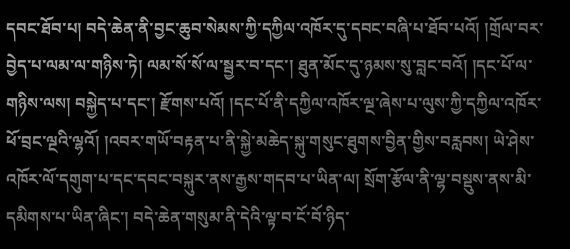དབང་ཐོབ་པ། བདེ་ཆེན་ནི་བྱང་ཆུབ་སེམས་ཀྱི་དཀྱིལ་འཁོར་དུ་དབང་བཞི་པ་ཐོབ་པའོ། །གྲོལ་བར་བྱེད་པ་ལམ་ལ་གཉིས་ཏེ། ལམ་སོ་སོ་ལ་སྦྱར་བ་དང་། ཐུན་མོང་དུ་ཉམས་སུ་བླང་བའོ། །དང་པོ་ལ་གཉིས་ལས། བསྐྱེད་པ་དང་། རྫོགས་པའོ། །དང་པོ་ནི་དཀྱིལ་འཁོར་ལྔ་ཞེས་པ་ལུས་ཀྱི་དཀྱིལ་འཁོར་ཕོ་བྲང་ལྔའི་ལྷའོ། །འབར་གཡོ་བརྟན་པ་ནི་སྐྱེ་མཆེད་སྐུ་གསུང་ཐུགས་བྱིན་གྱིས་བརླབས། ཡེ་ཤེས་འཁོར་ལོ་དགུག་པ་དང་དབང་བསྐུར་ནས་རྒྱས་གདབ་པ་ཡིན་ལ། སྲོག་རྩོལ་ནི་ལྷ་བསྡུས་ནས་མི་དམིགས་པ་ཡིན་ཞིང་། བདེ་ཆེན་གསུམ་ནི་དེའི་ལྟ་བ་ངོ་བོ་ཉིད་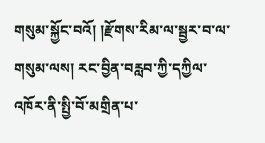གསུམ་སྐྱོང་བའོ། །རྫོགས་རིམ་ལ་སྦྱར་བ་ལ་གསུམ་ལས། རང་བྱིན་བརླབ་ཀྱི་དཀྱིལ་འཁོར་ནི་སྤྱི་བོ་མགྲིན་པ་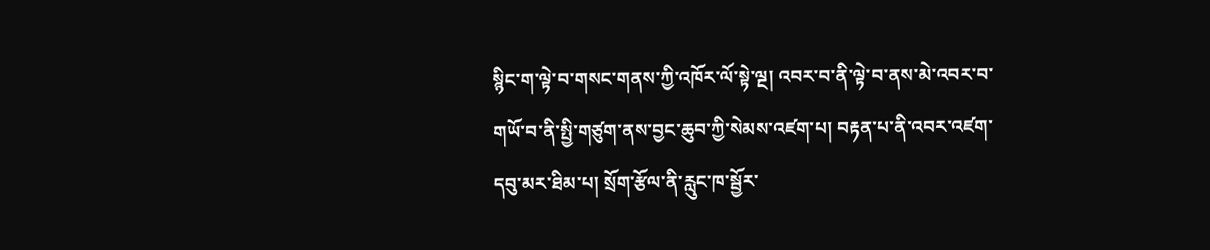སྙིང་ག་ལྟེ་བ་གསང་གནས་ཀྱི་འཁོར་ལོ་སྟེ་ལྔ། འབར་བ་ནི་ལྟེ་བ་ནས་མེ་འབར་བ་གཡོ་བ་ནི་སྤྱི་གཙུག་ནས་བྱང་ཆུབ་ཀྱི་སེམས་འཛག་པ། བརྟན་པ་ནི་འབར་འཛག་དབུ་མར་ཐིམ་པ། སྲོག་རྩོལ་ནི་རླུང་ཁ་སྦྱོར་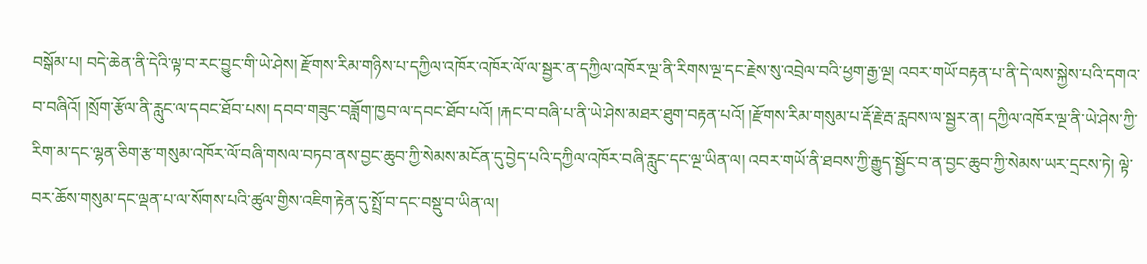བསྒོམ་པ། བདེ་ཆེན་ནི་དེའི་ལྟ་བ་རང་བྱུང་གི་ཡེ་ཤེས། རྫོགས་རིམ་གཉིས་པ་དཀྱིལ་འཁོར་འཁོར་ལོ་ལ་སྦྱར་ན་དཀྱིལ་འཁོར་ལྔ་ནི་རིགས་ལྔ་དང་རྗེས་སུ་འབྲེལ་བའི་ཕྱག་རྒྱ་ལྔ། འབར་གཡོ་བརྟན་པ་ནི་དེ་ལས་སྐྱེས་པའི་དགའ་བ་བཞིའོ། །སྲོག་རྩོལ་ནི་རླུང་ལ་དབང་ཐོབ་པས། དབབ་གཟུང་བཟློག་ཁྱབ་ལ་དབང་ཐོབ་པའོ། །རྐང་བ་བཞི་པ་ནི་ཡེ་ཤེས་མཐར་ཐུག་བརྟན་པའོ། །རྫོགས་རིམ་གསུམ་པ་རྡོ་རྗེ་རྦ་རླབས་ལ་སྦྱར་ན། དཀྱིལ་འཁོར་ལྔ་ནི་ཡེ་ཤེས་ཀྱི་རིག་མ་དང་ལྷན་ཅིག་རྩ་གསུམ་འཁོར་ལོ་བཞི་གསལ་བཏབ་ནས་བྱང་ཆུབ་ཀྱི་སེམས་མངོན་དུ་བྱེད་པའི་དཀྱིལ་འཁོར་བཞི་རླུང་དང་ལྔ་ཡིན་ལ། འབར་གཡོ་ནི་ཐབས་ཀྱི་རྒྱུད་སྦྱོང་བ་ན་བྱང་ཆུབ་ཀྱི་སེམས་ཡར་དྲངས་ཏེ། ལྟེ་བར་ཆོས་གསུམ་དང་ལྡན་པ་ལ་སོགས་པའི་ཚུལ་གྱིས་འཇིག་རྟེན་དུ་སྤྲོ་བ་དང་བསྡུ་བ་ཡིན་ལ།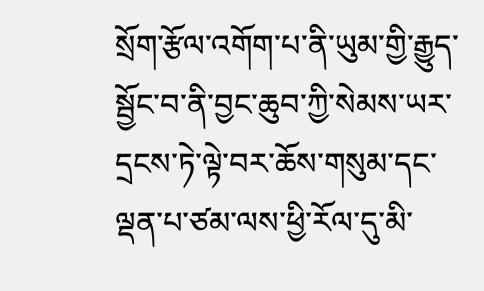སྲོག་རྩོལ་འགོག་པ་ནི་ཡུམ་གྱི་རྒྱུད་སྦྱོང་བ་ནི་བྱང་ཆུབ་ཀྱི་སེམས་ཡར་དྲངས་ཏེ་ལྟེ་བར་ཆོས་གསུམ་དང་ལྡན་པ་ཙམ་ལས་ཕྱི་རོལ་དུ་མི་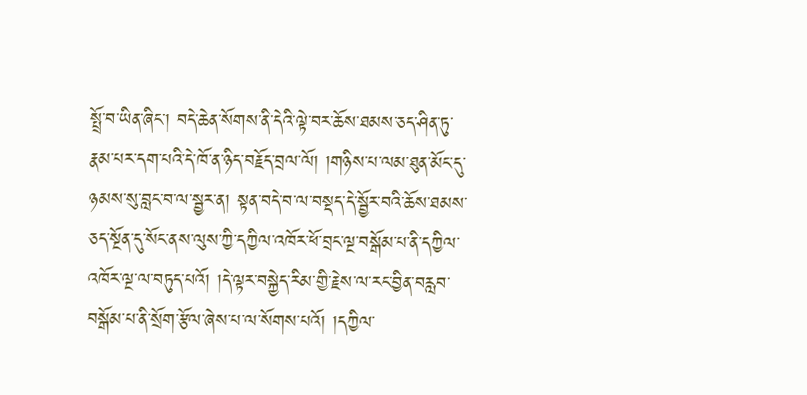སྤྲོ་བ་ཡིན་ཞིང་། བདེ་ཆེན་སོགས་ནི་དེའི་ལྟེ་བར་ཆོས་ཐམས་ཅད་ཤིན་ཏུ་རྣམ་པར་དག་པའི་དེ་ཁོ་ན་ཉིད་བརྗོད་བྲལ་ལོ། །གཉིས་པ་ལམ་ཐུན་མོང་དུ་ཉམས་སུ་བླང་བ་ལ་སྦྱར་ན། སྟན་བདེ་བ་ལ་བསྡད་དེ་སྦྱོར་བའི་ཆོས་ཐམས་ཅད་སྔོན་དུ་སོང་ནས་ལུས་ཀྱི་དཀྱིལ་འཁོར་ཕོ་བྲང་ལྔ་བསྒོམ་པ་ནི་དཀྱིལ་འཁོར་ལྔ་ལ་བཏུད་པའོ། །དེ་ལྟར་བསྐྱེད་རིམ་གྱི་རྗེས་ལ་རང་བྱིན་བརླབ་བསྒོམ་པ་ནི་སྲོག་རྩོལ་ཞེས་པ་ལ་སོགས་པའོ། །དཀྱིལ་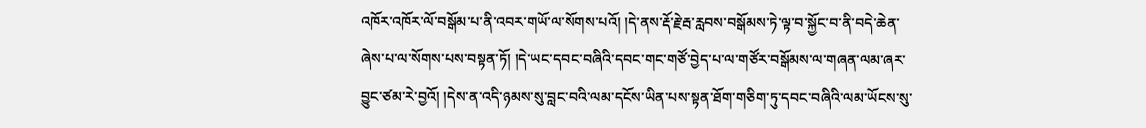འཁོར་འཁོར་ལོ་བསྒོམ་པ་ནི་འབར་གཡོ་ལ་སོགས་པའོ། །དེ་ནས་རྡོ་རྗེ་རྦ་རླབས་བསྒོམས་ཏེ་ལྟ་བ་སྐྱོང་བ་ནི་བདེ་ཆེན་ཞེས་པ་ལ་སོགས་པས་བསྟན་ཏོ། །དེ་ཡང་དབང་བཞིའི་དབང་གང་གཙོ་བྱེད་པ་ལ་གཙོར་བསྒོམས་ལ་གཞན་ལམ་ཞར་བྱུང་ཙམ་རེ་བྱའོ། །དེས་ན་འདི་ཉམས་སུ་བླང་བའི་ལམ་དངོས་ཡིན་པས་སྟན་ཐོག་གཅིག་ཏུ་དབང་བཞིའི་ལམ་ཡོངས་སུ་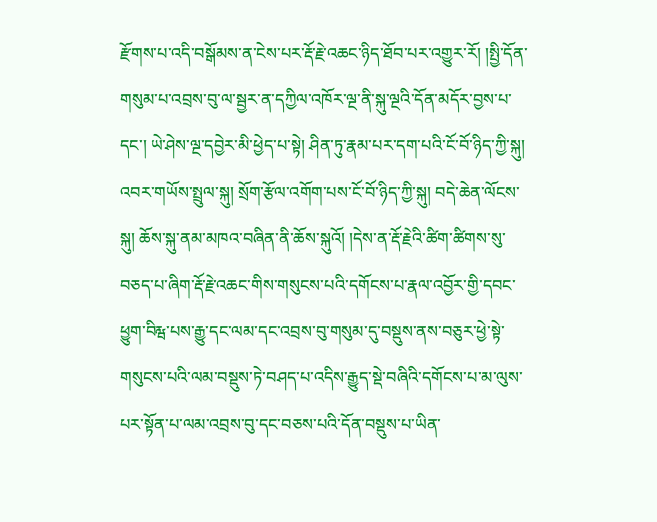རྫོགས་པ་འདི་བསྒོམས་ན་ངེས་པར་རྡོ་རྗེ་འཆང་ཉིད་ཐོབ་པར་འགྱུར་རོ། །སྤྱི་དོན་གསུམ་པ་འབྲས་བུ་ལ་སྦྱར་ན་དཀྱིལ་འཁོར་ལྔ་ནི་སྐུ་ལྔའི་དོན་མདོར་བྱས་པ་དང་། ཡེ་ཤེས་ལྔ་དབྱེར་མི་ཕྱེད་པ་སྟེ། ཤིན་ཏུ་རྣམ་པར་དག་པའི་ངོ་བོ་ཉིད་ཀྱི་སྐུ། འབར་གཡོས་སྤྲུལ་སྐུ། སྲོག་རྩོལ་འགོག་པས་ངོ་བོ་ཉིད་ཀྱི་སྐུ། བདེ་ཆེན་ལོངས་སྐུ། ཆོས་སྐུ་ནམ་མཁའ་བཞིན་ནི་ཆོས་སྐུའོ། །དེས་ན་རྡོ་རྗེའི་ཚིག་ཚིགས་སུ་བཅད་པ་ཞིག་རྡོ་རྗེ་འཆང་གིས་གསུངས་པའི་དགོངས་པ་རྣལ་འབྱོར་གྱི་དབང་ཕྱུག་བིརྺ་པས་རྒྱུ་དང་ལམ་དང་འབྲས་བུ་གསུམ་དུ་བསྡུས་ནས་བཅུར་ཕྱེ་སྟེ་གསུངས་པའི་ལམ་བསྡུས་ཏེ་བཤད་པ་འདིས་རྒྱུད་སྡེ་བཞིའི་དགོངས་པ་མ་ལུས་པར་སྟོན་པ་ལམ་འབྲས་བུ་དང་བཅས་པའི་དོན་བསྡུས་པ་ཡིན་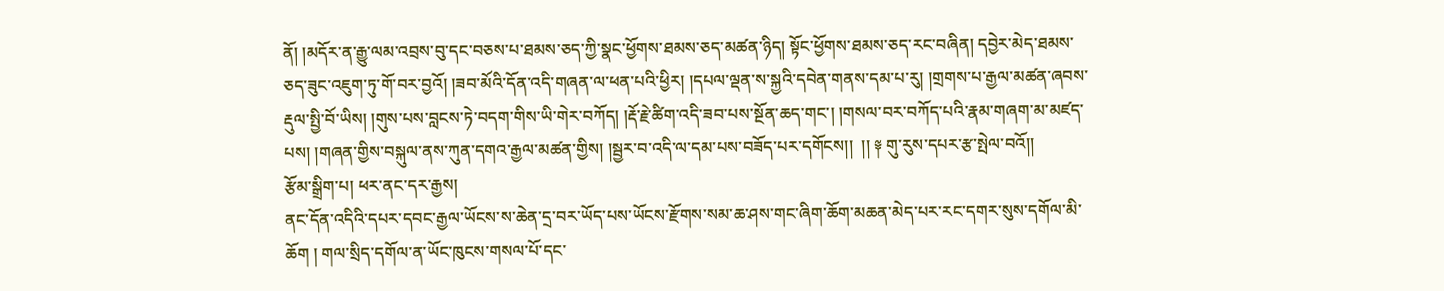ནོ། །མདོར་ན་རྒྱུ་ལམ་འབྲས་བུ་དང་བཅས་པ་ཐམས་ཅད་ཀྱི་སྣང་ཕྱོགས་ཐམས་ཅད་མཚན་ཉིད། སྟོང་ཕྱོགས་ཐམས་ཅད་རང་བཞིན། དབྱེར་མེད་ཐམས་ཅད་ཟུང་འཇུག་ཏུ་གོ་བར་བྱའོ། །ཟབ་མོའི་དོན་འདི་གཞན་ལ་ཕན་པའི་ཕྱིར། །དཔལ་ལྡན་ས་སྐྱའི་དབེན་གནས་དམ་པ་རུ། །གྲགས་པ་རྒྱལ་མཚན་ཞབས་རྡུལ་སྤྱི་བོ་ཡིས། །གུས་པས་བླངས་ཏེ་བདག་གིས་ཡི་གེར་བཀོད། །རྡོ་རྗེ་ཚིག་འདི་ཟབ་པས་སྔོན་ཆད་གང་། །གསལ་བར་བཀོད་པའི་རྣམ་གཞག་མ་མཛད་པས། །གཞན་གྱིས་བསྐུལ་ནས་ཀུན་དགའ་རྒྱལ་མཚན་གྱིས། །སྦྱར་བ་འདི་ལ་དམ་པས་བཟོད་པར་དགོངས།།  །། ༈ གུ་རུས་དཔར་རྩ་སྤེལ་བའོ།།
རྩོམ་སྒྲིག་པ། ཕར་ནང་དར་རྒྱས།
ནང་དོན་འདིའི་དཔར་དབང་རྒྱལ་ཡོངས་ས་ཆེན་དྲ་བར་ཡོད་པས་ཡོངས་རྫོགས་སམ་ཆ་ཤས་གང་ཞིག་ཆོག་མཆན་མེད་པར་རང་དགར་སུས་དགོལ་མི་ཆོག ། གལ་སྲིད་དགོལ་ན་ཡོང་ཁུངས་གསལ་པོ་དང་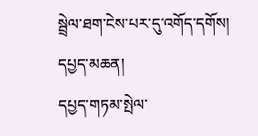སྦྲེལ་ཐག་ངེས་པར་དུ་འགོད་དགོས།
དཔྱད་མཆན།
དཔྱད་གཏམ་སྤེལ་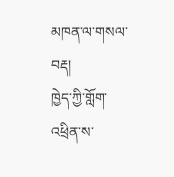མཁན་ལ་གསལ་བརྡ།
ཁྱེད་ཀྱི་གློག་འཕྲིན་ས་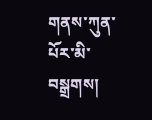གནས་ཀུན་པོར་མི་བསྒྲགས།